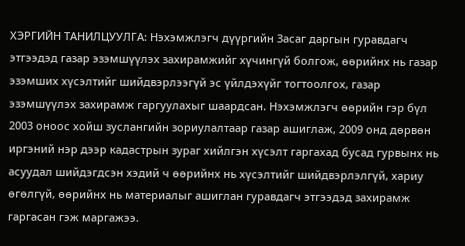ХЭРГИЙН ТАНИЛЦУУЛГА: Нэхэмжлэгч дүүргийн Засаг даргын гуравдагч этгээдэд газар эзэмшүүлэх захирамжийг хүчингүй болгож, өөрийнх нь газар эзэмших хүсэлтийг шийдвэрлээгүй эс үйлдэхүйг тогтоолгох, газар эзэмшүүлэх захирамж гаргуулахыг шаардсан. Нэхэмжлэгч өөрийн гэр бүл 2003 оноос хойш зуслангийн зориулалтаар газар ашиглаж, 2009 онд дөрвөн иргэний нэр дээр кадастрын зураг хийлгэн хүсэлт гаргахад бусад гурвынх нь асуудал шийдэгдсэн хэдий ч өөрийнх нь хүсэлтийг шийдвэрлэлгүй, хариу өгөлгүй, өөрийнх нь материалыг ашиглан гуравдагч этгээдэд захирамж гаргасан гэж маргажээ.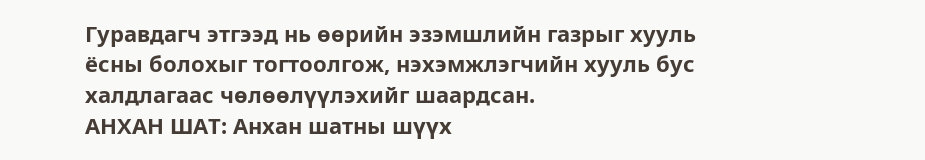Гуравдагч этгээд нь өөрийн эзэмшлийн газрыг хууль ёсны болохыг тогтоолгож, нэхэмжлэгчийн хууль бус халдлагаас чөлөөлүүлэхийг шаардсан.
АНХАН ШАТ: Анхан шатны шүүх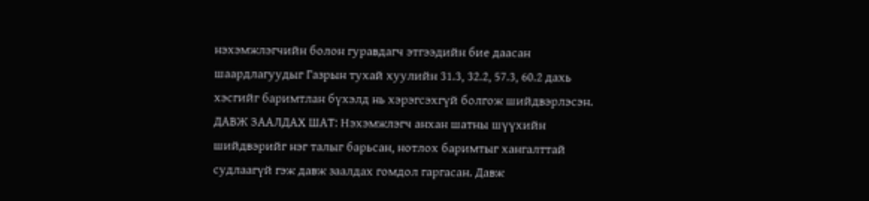нэхэмжлэгчийн болон гуравдагч этгээдийн бие даасан шаардлагуудыг Газрын тухай хуулийн 31.3, 32.2, 57.3, 60.2 дахь хэсгийг баримтлан бүхэлд нь хэрэгсэхгүй болгож шийдвэрлэсэн.
ДАВЖ ЗААЛДАХ ШАТ: Нэхэмжлэгч анхан шатны шүүхийн шийдвэрийг нэг талыг барьсан, нотлох баримтыг хангалттай судлаагүй гэж давж заалдах гомдол гаргасан. Давж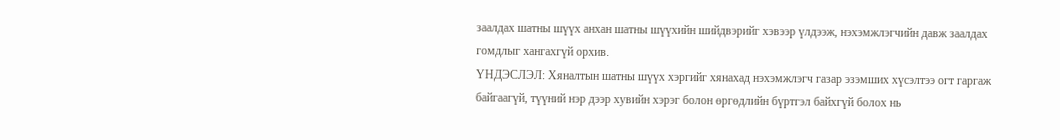заалдах шатны шүүх анхан шатны шүүхийн шийдвэрийг хэвээр үлдээж, нэхэмжлэгчийн давж заалдах гомдлыг хангахгүй орхив.
ҮНДЭСЛЭЛ: Хяналтын шатны шүүх хэргийг хянахад нэхэмжлэгч газар эзэмших хүсэлтээ огт гаргаж байгаагүй, түүний нэр дээр хувийн хэрэг болон өргөдлийн бүртгэл байхгүй болох нь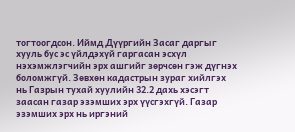тогтоогдсон. Иймд Дүүргийн Засаг даргыг хууль бус эс үйлдэхүй гаргасан эсхүл нэхэмжлэгчийн эрх ашгийг зөрчсөн гэж дүгнэх боломжгүй. Зөвхөн кадастрын зураг хийлгэх нь Газрын тухай хуулийн 32.2 дахь хэсэгт заасан газар эзэмших эрх үүсгэхгүй. Газар эзэмших эрх нь иргэний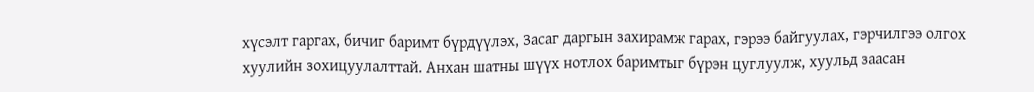хүсэлт гаргах, бичиг баримт бүрдүүлэх, Засаг даргын захирамж гарах, гэрээ байгуулах, гэрчилгээ олгох хуулийн зохицуулалттай. Анхан шатны шүүх нотлох баримтыг бүрэн цуглуулж, хуульд заасан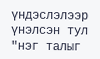үндэслэлээр үнэлсэн тул "нэг талыг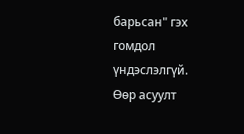барьсан" гэх гомдол үндэслэлгүй.
Өөр асуулт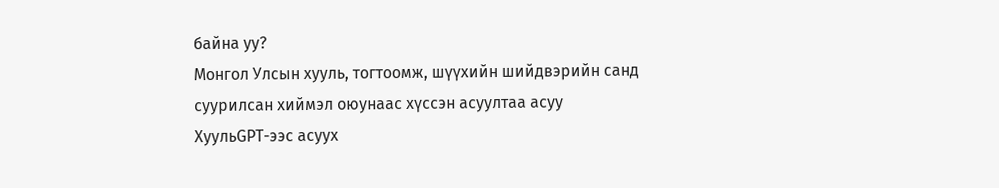байна уу?
Монгол Улсын хууль, тогтоомж, шүүхийн шийдвэрийн санд суурилсан хиймэл оюунаас хүссэн асуултаа асуу
ХуульGPT-ээс асуух